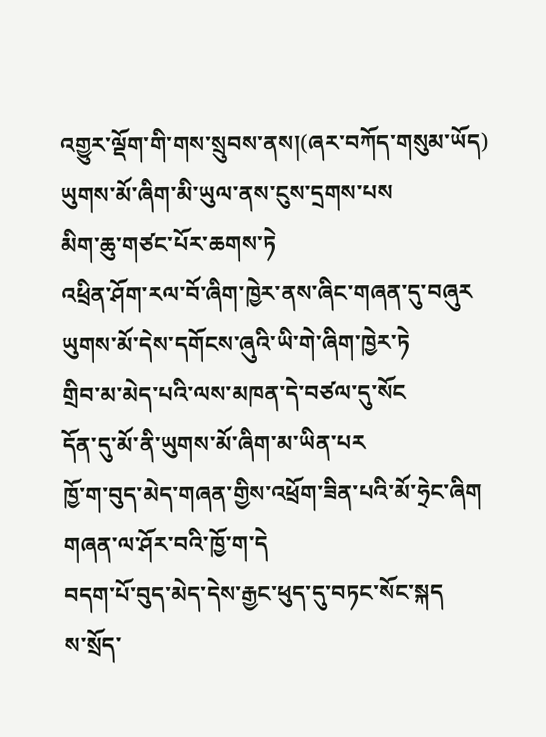འགྱུར་ལྡོག་གི་གས་སྲུབས་ནས།(ཞར་བཀོད་གསུམ་ཡོད)
ཡུགས་མོ་ཞིག་མི་ཡུལ་ནས་ངུས་དྲགས་པས
མིག་ཆུ་གཙང་པོར་ཆགས་ཏེ
འཕྲིན་ཤོག་རལ་བོ་ཞིག་ཁྱེར་ནས་ཞིང་གཞན་དུ་བཞུར
ཡུགས་མོ་དེས་དགོངས་ཞུའི་ཡི་གེ་ཞིག་ཁྱེར་ཏེ
གྲིབ་མ་མེད་པའི་ལས་མཁན་དེ་བཙལ་དུ་སོང
དོན་དུ་མོ་ནི་ཡུགས་མོ་ཞིག་མ་ཡིན་པར
ཁྱོ་ག་བུད་མེད་གཞན་གྱིས་འཕྲོག་ཟིན་པའི་མོ་ཧྲེང་ཞིག
གཞན་ལ་ཤོར་བའི་ཁྱོ་ག་དེ
བདག་པོ་བུད་མེད་དེས་རྒྱང་ཕུད་དུ་བཏང་སོང་སྐད
ས་སྲོད་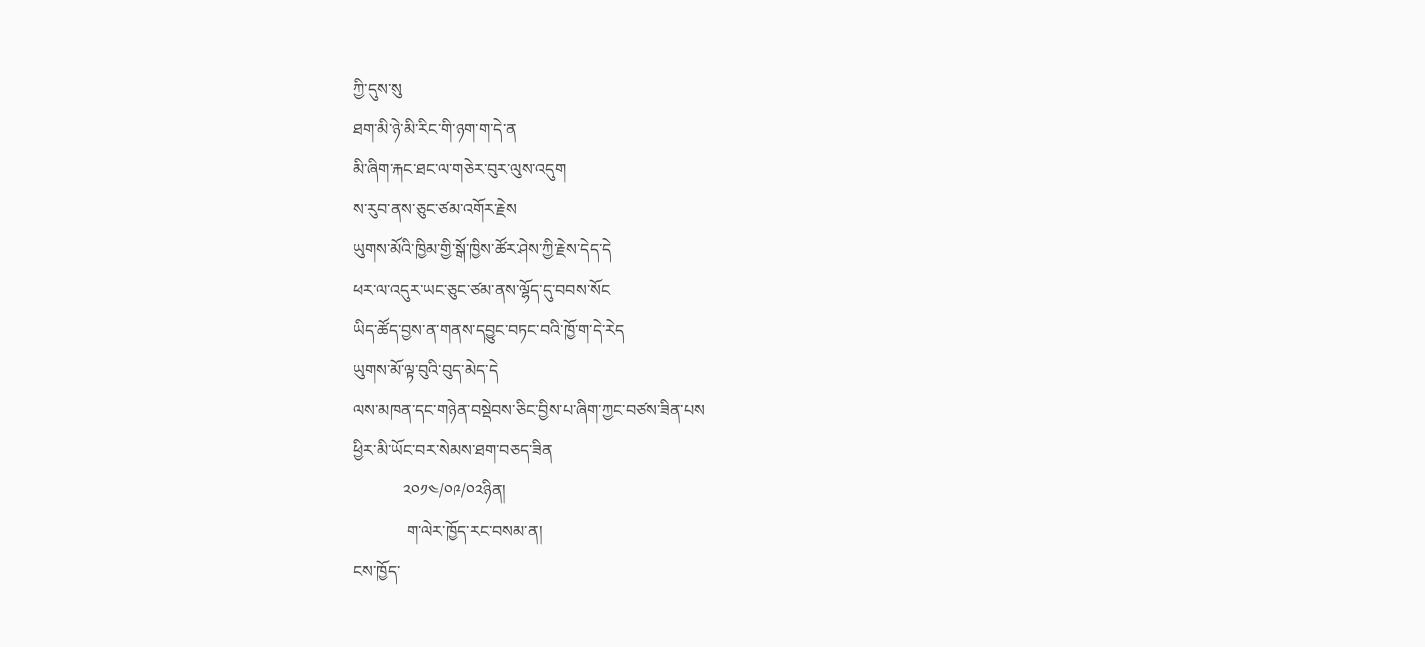ཀྱི་དུས་སུ
ཐག་མི་ཉེ་མི་རིང་གི་ཉག་ག་དེ་ན
མི་ཞིག་རྐང་ཐང་ལ་གཅེར་བུར་ལུས་འདུག
ས་རུབ་ནས་ཅུང་ཙམ་འགོར་རྗེས
ཡུགས་མོའི་ཁྱིམ་གྱི་སྒོ་ཁྱིས་ཚོར་ཤེས་ཀྱི་རྗེས་དེད་དེ
ཕར་ལ་འདུར་ཡང་ཅུང་ཙམ་ནས་ལྷོད་དུ་བབས་སོང
ཡིད་ཚོད་བྱས་ན་གནས་དབྱུང་བཏང་བའི་ཁྱོ་ག་དེ་རེད
ཡུགས་མོ་ལྟ་བུའི་བུད་མེད་དེ
ལས་མཁན་དང་གཉེན་བསྡེབས་ཅིང་བྱིས་པ་ཞིག་ཀྱང་བཙས་ཟིན་པས
ཕྱིར་མི་ཡོང་བར་སེམས་ཐག་བཅད་ཟིན
            ༢༠༡༤/༠༩/༠༢ཉིན།
             ག་ལེར་ཁྱོད་རང་བསམ་ན།
ངས་ཁྱོད་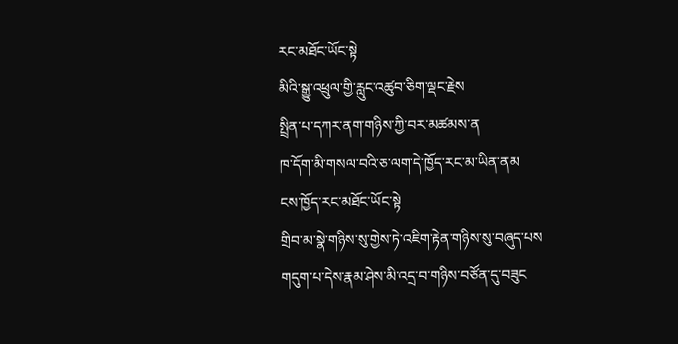རང་མཐོང་ཡོང་སྟེ
མིའི་སྒྱུ་འཕྲུལ་གྱི་རླུང་འཚུབ་ཅིག་ལྡང་རྗེས
སྤྲིན་པ་དཀར་ནག་གཉིས་ཀྱི་བར་མཚམས་ན
ཁ་དོག་མི་གསལ་བའི་ཅ་ལག་དེ་ཁྱོད་རང་མ་ཡིན་ནམ
ངས་ཁྱོད་རང་མཐོང་ཡོང་སྟེ
གྲིབ་མ་སྣེ་གཉིས་སུ་གྱེས་ཏེ་འཇིག་རྟེན་གཉིས་སུ་བཞུད་པས
གདུག་པ་དེས་རྣམ་ཤེས་མི་འདྲ་བ་གཉིས་བཙོན་དུ་བཟུང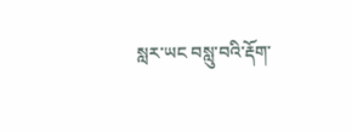སླར་ཡང བསླུ་བའི་རྡོག་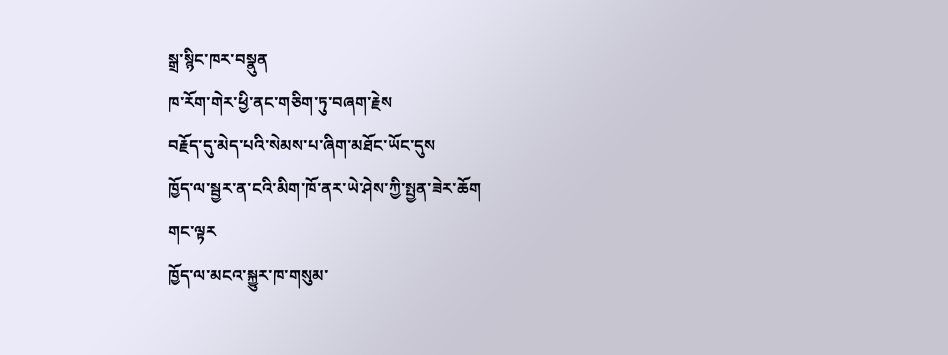སྒྲ་སྙིང་ཁར་བསྣུན
ཁ་རོག་གེར་ཕྱི་ནང་གཅིག་ཏུ་བཞག་རྗེས
བརྗོད་དུ་མེད་པའི་སེམས་པ་ཞིག་མཐོང་ཡོང་དུས
ཁྱོད་ལ་སྦྱར་ན་ངའི་མིག་ཁོ་ནར་ཡེ་ཤེས་ཀྱི་སྤྱན་ཟེར་ཆོག
གང་ལྟར
ཁྱོད་ལ་མངའ་སྐྱུར་ཁ་གསུམ་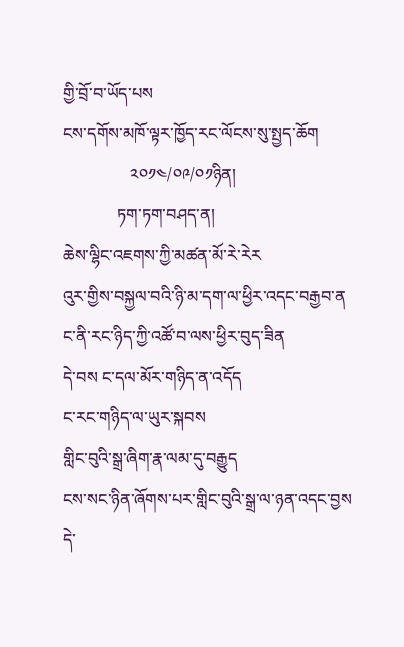གྱི་བྲོ་བ་ཡོད་པས
ངས་དགོས་མཁོ་ལྟར་ཁྱོད་རང་ལོངས་སུ་སྤྱད་ཆོག
                ༢༠༡༤/༠༩/༠༡ཉིན།
             ཏག་ཏག་བཤད་ན།
ཆེས་ལྷིང་འཇགས་ཀྱི་མཚན་མོ་རེ་རེར
འུར་གྱིས་བསྐྱལ་བའི་ཉི་མ་དག་ལ་ཕྱིར་འདང་བརྒྱབ་ན
ང་ནི་རང་ཉིད་ཀྱི་འཚོ་བ་ལས་ཕྱིར་བུད་ཟིན
དེ་བས ང་དལ་མོར་གཉིད་ན་འདོད
ང་རང་གཉིད་ལ་ཡུར་སྐབས
གླིང་བུའི་སྒྲ་ཞིག་རྣ་ལམ་དུ་བརྒྱུད
ངས་སང་ཉིན་ཞོགས་པར་གླིང་བུའི་སྒྲ་ལ་ཉན་འདང་བྱས
དེ་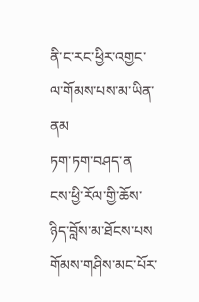ནི་ང་རང་ཕྱིར་འགྱང་ལ་གོམས་པས་མ་ཡིན་ནམ
ཏག་ཏག་བཤད་ན
ངས་ཕྱི་རོལ་གྱི་ཆོས་ཉིད་བློས་མ་ཐོངས་པས
གོམས་གཤིས་མང་པོར་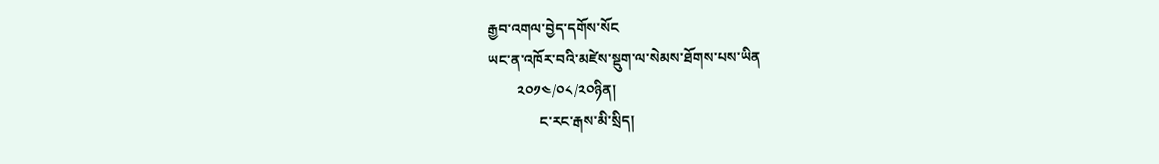རྒྱབ་འགལ་བྱེད་དགོས་སོང
ཡང་ན་འཁོར་བའི་མཛེས་སྡུག་ལ་སེམས་ཐོགས་པས་ཡིན
        ༢༠༡༤/༠༨/༢༠ཉིན།
              ང་རང་རྒས་མི་སྲིད།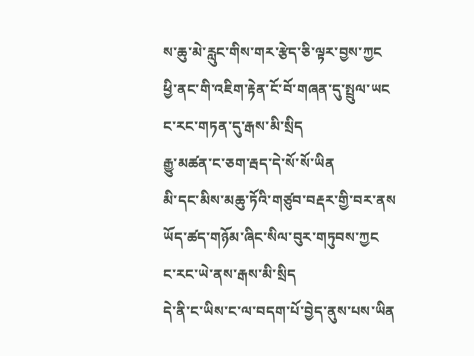ས་ཆུ་མེ་རླུང་གིས་གར་རྩེད་ཅི་ལྟར་བྱས་ཀྱང
ཕྱི་ནང་གི་འཇིག་རྟེན་ངོ་བོ་གཞན་དུ་སྤྲུལ་ཡང
ང་རང་གཏན་དུ་རྒས་མི་སྲིད
རྒྱུ་མཚན་ང་ཅག་རྦད་དེ་སོ་སོ་ཡིན
མི་དང་མིས་མཆུ་ཏོའི་གཙུབ་བརྡར་གྱི་བར་ནས
ཡོད་ཚད་གཉོམ་ཞིང་སིལ་བུར་གཏུབས་ཀྱང
ང་རང་ཡེ་ནས་རྒས་མི་སྲིད
དེ་ནི་ང་ཡིས་ང་ལ་བདག་པོ་བྱེད་ནུས་པས་ཡིན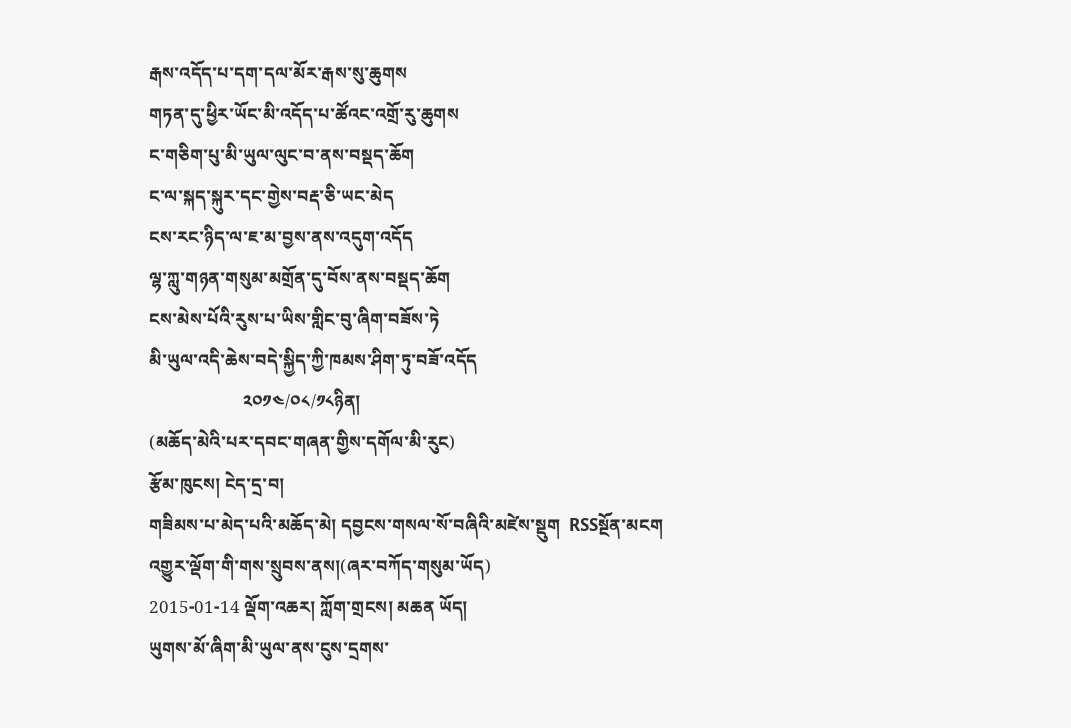རྒས་འདོད་པ་དག་དལ་མོར་རྒས་སུ་ཆུགས
གཏན་དུ་ཕྱིར་ཡོང་མི་འདོད་པ་ཚོའང་འགྲོ་རུ་ཆུགས
ང་གཅིག་པུ་མི་ཡུལ་ལུང་བ་ནས་བསྡད་ཆོག
ང་ལ་སྐད་སྐུར་དང་གྱེས་བརྡ་ཅི་ཡང་མེད
ངས་རང་ཉིད་ལ་ཇ་མ་བྱས་ནས་འདུག་འདོད
ལྷ་ཀླུ་གཉན་གསུམ་མགྲོན་དུ་བོས་ནས་བསྡད་ཆོག
ངས་མེས་པོའི་རུས་པ་ཡིས་གླིང་བུ་ཞིག་བཟོས་ཏེ
མི་ཡུལ་འདི་ཆེས་བདེ་སྐྱིད་ཀྱི་ཁམས་ཤིག་ཏུ་བཟོ་འདོད
                     ༢༠༡༤/༠༨/༡༨ཉིན།
(མཆོད་མེའི་པར་དབང་གཞན་གྱིས་དགོལ་མི་རུང)
རྩོམ་ཁུངས། ངེད་དྲ་བ།
གཟིམས་པ་མེད་པའི་མཆོད་མེ། དབྱངས་གསལ་སོ་བཞིའི་མཛེས་སྡུག  RSSསྔོན་མངག
འགྱུར་ལྡོག་གི་གས་སྲུབས་ནས།(ཞར་བཀོད་གསུམ་ཡོད)
2015-01-14 ལྡོག་འཆར། ཀློག་གྲངས། མཆན ཡོད།
ཡུགས་མོ་ཞིག་མི་ཡུལ་ནས་ངུས་དྲགས་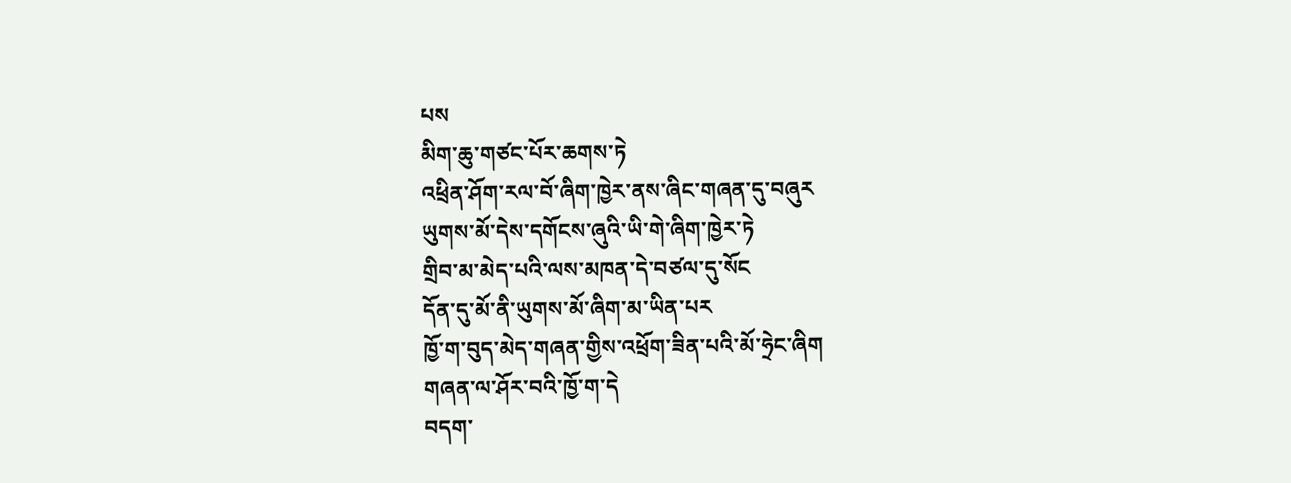པས
མིག་ཆུ་གཙང་པོར་ཆགས་ཏེ
འཕྲིན་ཤོག་རལ་བོ་ཞིག་ཁྱེར་ནས་ཞིང་གཞན་དུ་བཞུར
ཡུགས་མོ་དེས་དགོངས་ཞུའི་ཡི་གེ་ཞིག་ཁྱེར་ཏེ
གྲིབ་མ་མེད་པའི་ལས་མཁན་དེ་བཙལ་དུ་སོང
དོན་དུ་མོ་ནི་ཡུགས་མོ་ཞིག་མ་ཡིན་པར
ཁྱོ་ག་བུད་མེད་གཞན་གྱིས་འཕྲོག་ཟིན་པའི་མོ་ཧྲེང་ཞིག
གཞན་ལ་ཤོར་བའི་ཁྱོ་ག་དེ
བདག་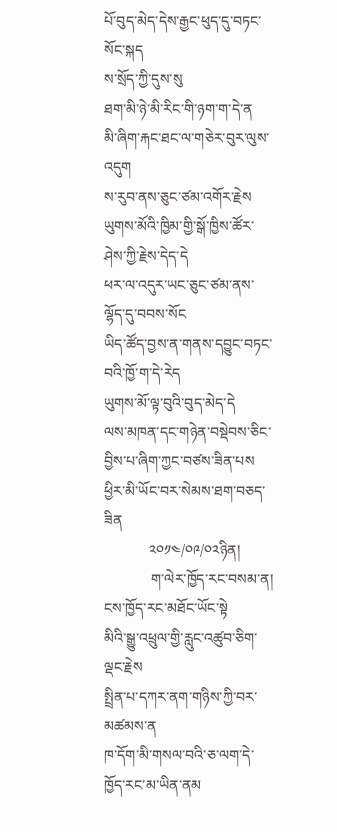པོ་བུད་མེད་དེས་རྒྱང་ཕུད་དུ་བཏང་སོང་སྐད
ས་སྲོད་ཀྱི་དུས་སུ
ཐག་མི་ཉེ་མི་རིང་གི་ཉག་ག་དེ་ན
མི་ཞིག་རྐང་ཐང་ལ་གཅེར་བུར་ལུས་འདུག
ས་རུབ་ནས་ཅུང་ཙམ་འགོར་རྗེས
ཡུགས་མོའི་ཁྱིམ་གྱི་སྒོ་ཁྱིས་ཚོར་ཤེས་ཀྱི་རྗེས་དེད་དེ
ཕར་ལ་འདུར་ཡང་ཅུང་ཙམ་ནས་ལྷོད་དུ་བབས་སོང
ཡིད་ཚོད་བྱས་ན་གནས་དབྱུང་བཏང་བའི་ཁྱོ་ག་དེ་རེད
ཡུགས་མོ་ལྟ་བུའི་བུད་མེད་དེ
ལས་མཁན་དང་གཉེན་བསྡེབས་ཅིང་བྱིས་པ་ཞིག་ཀྱང་བཙས་ཟིན་པས
ཕྱིར་མི་ཡོང་བར་སེམས་ཐག་བཅད་ཟིན
            ༢༠༡༤/༠༩/༠༢ཉིན།
             ག་ལེར་ཁྱོད་རང་བསམ་ན།
ངས་ཁྱོད་རང་མཐོང་ཡོང་སྟེ
མིའི་སྒྱུ་འཕྲུལ་གྱི་རླུང་འཚུབ་ཅིག་ལྡང་རྗེས
སྤྲིན་པ་དཀར་ནག་གཉིས་ཀྱི་བར་མཚམས་ན
ཁ་དོག་མི་གསལ་བའི་ཅ་ལག་དེ་ཁྱོད་རང་མ་ཡིན་ནམ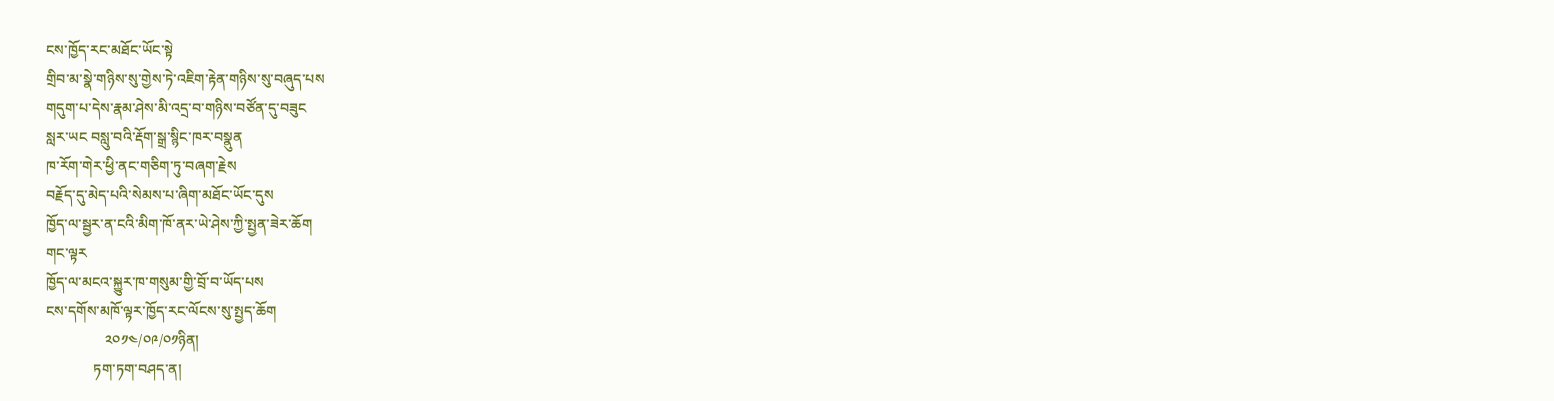ངས་ཁྱོད་རང་མཐོང་ཡོང་སྟེ
གྲིབ་མ་སྣེ་གཉིས་སུ་གྱེས་ཏེ་འཇིག་རྟེན་གཉིས་སུ་བཞུད་པས
གདུག་པ་དེས་རྣམ་ཤེས་མི་འདྲ་བ་གཉིས་བཙོན་དུ་བཟུང
སླར་ཡང བསླུ་བའི་རྡོག་སྒྲ་སྙིང་ཁར་བསྣུན
ཁ་རོག་གེར་ཕྱི་ནང་གཅིག་ཏུ་བཞག་རྗེས
བརྗོད་དུ་མེད་པའི་སེམས་པ་ཞིག་མཐོང་ཡོང་དུས
ཁྱོད་ལ་སྦྱར་ན་ངའི་མིག་ཁོ་ནར་ཡེ་ཤེས་ཀྱི་སྤྱན་ཟེར་ཆོག
གང་ལྟར
ཁྱོད་ལ་མངའ་སྐྱུར་ཁ་གསུམ་གྱི་བྲོ་བ་ཡོད་པས
ངས་དགོས་མཁོ་ལྟར་ཁྱོད་རང་ལོངས་སུ་སྤྱད་ཆོག
                ༢༠༡༤/༠༩/༠༡ཉིན།
             ཏག་ཏག་བཤད་ན།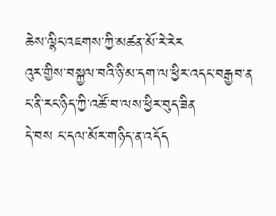ཆེས་ལྷིང་འཇགས་ཀྱི་མཚན་མོ་རེ་རེར
འུར་གྱིས་བསྐྱལ་བའི་ཉི་མ་དག་ལ་ཕྱིར་འདང་བརྒྱབ་ན
ང་ནི་རང་ཉིད་ཀྱི་འཚོ་བ་ལས་ཕྱིར་བུད་ཟིན
དེ་བས ང་དལ་མོར་གཉིད་ན་འདོད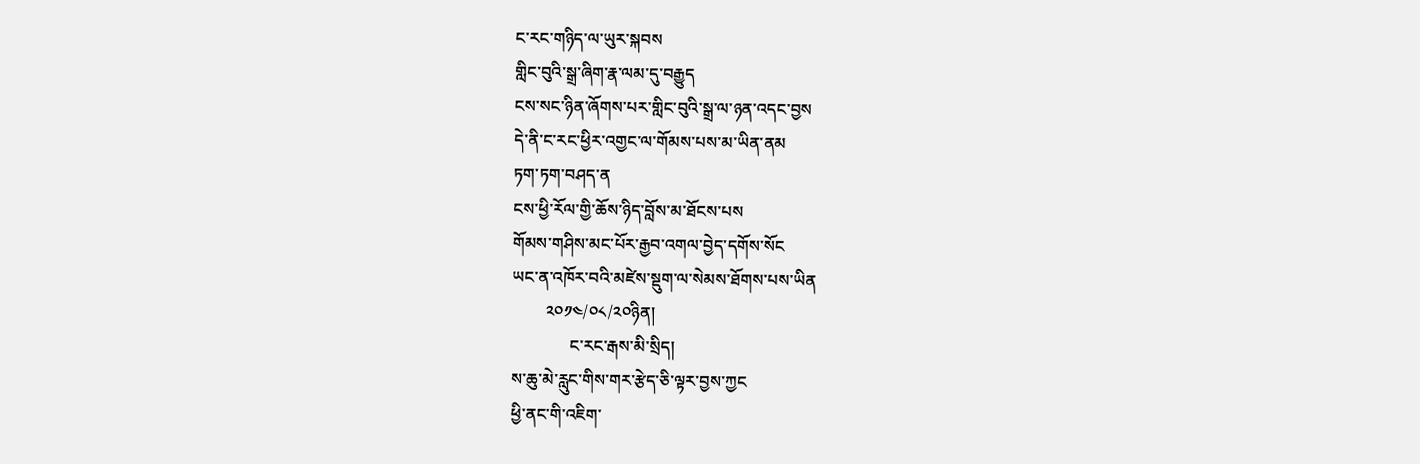ང་རང་གཉིད་ལ་ཡུར་སྐབས
གླིང་བུའི་སྒྲ་ཞིག་རྣ་ལམ་དུ་བརྒྱུད
ངས་སང་ཉིན་ཞོགས་པར་གླིང་བུའི་སྒྲ་ལ་ཉན་འདང་བྱས
དེ་ནི་ང་རང་ཕྱིར་འགྱང་ལ་གོམས་པས་མ་ཡིན་ནམ
ཏག་ཏག་བཤད་ན
ངས་ཕྱི་རོལ་གྱི་ཆོས་ཉིད་བློས་མ་ཐོངས་པས
གོམས་གཤིས་མང་པོར་རྒྱབ་འགལ་བྱེད་དགོས་སོང
ཡང་ན་འཁོར་བའི་མཛེས་སྡུག་ལ་སེམས་ཐོགས་པས་ཡིན
        ༢༠༡༤/༠༨/༢༠ཉིན།
              ང་རང་རྒས་མི་སྲིད།
ས་ཆུ་མེ་རླུང་གིས་གར་རྩེད་ཅི་ལྟར་བྱས་ཀྱང
ཕྱི་ནང་གི་འཇིག་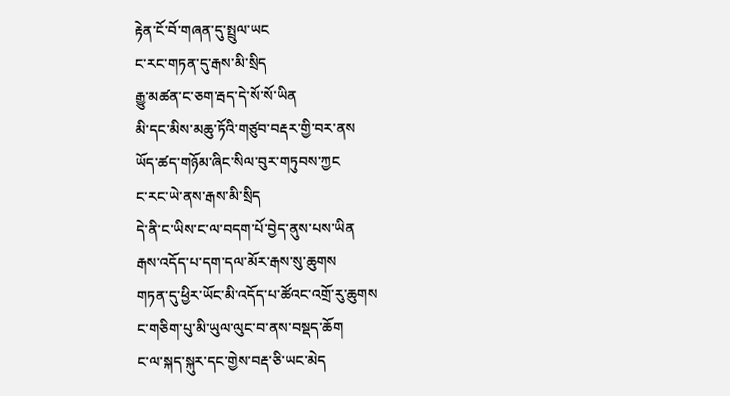རྟེན་ངོ་བོ་གཞན་དུ་སྤྲུལ་ཡང
ང་རང་གཏན་དུ་རྒས་མི་སྲིད
རྒྱུ་མཚན་ང་ཅག་རྦད་དེ་སོ་སོ་ཡིན
མི་དང་མིས་མཆུ་ཏོའི་གཙུབ་བརྡར་གྱི་བར་ནས
ཡོད་ཚད་གཉོམ་ཞིང་སིལ་བུར་གཏུབས་ཀྱང
ང་རང་ཡེ་ནས་རྒས་མི་སྲིད
དེ་ནི་ང་ཡིས་ང་ལ་བདག་པོ་བྱེད་ནུས་པས་ཡིན
རྒས་འདོད་པ་དག་དལ་མོར་རྒས་སུ་ཆུགས
གཏན་དུ་ཕྱིར་ཡོང་མི་འདོད་པ་ཚོའང་འགྲོ་རུ་ཆུགས
ང་གཅིག་པུ་མི་ཡུལ་ལུང་བ་ནས་བསྡད་ཆོག
ང་ལ་སྐད་སྐུར་དང་གྱེས་བརྡ་ཅི་ཡང་མེད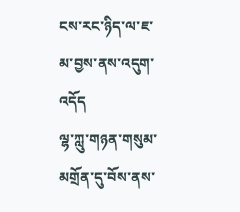ངས་རང་ཉིད་ལ་ཇ་མ་བྱས་ནས་འདུག་འདོད
ལྷ་ཀླུ་གཉན་གསུམ་མགྲོན་དུ་བོས་ནས་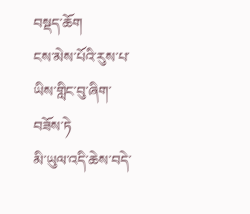བསྡད་ཆོག
ངས་མེས་པོའི་རུས་པ་ཡིས་གླིང་བུ་ཞིག་བཟོས་ཏེ
མི་ཡུལ་འདི་ཆེས་བདེ་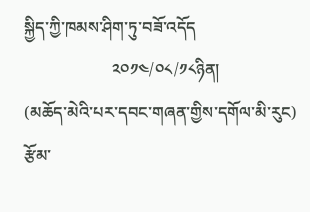སྐྱིད་ཀྱི་ཁམས་ཤིག་ཏུ་བཟོ་འདོད
                     ༢༠༡༤/༠༨/༡༨ཉིན།
(མཆོད་མེའི་པར་དབང་གཞན་གྱིས་དགོལ་མི་རུང)
རྩོམ་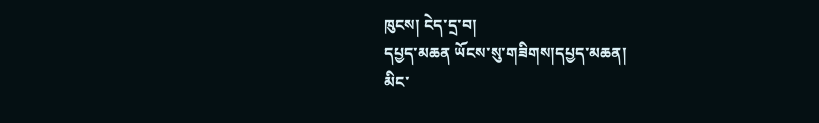ཁུངས། ངེད་དྲ་བ།
དཔྱད་མཆན ཡོངས་སུ་གཟིགས།དཔྱད་མཆན།
མིང་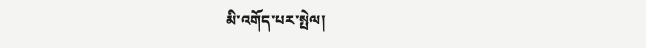མི་འགོད་པར་སྤེལ།